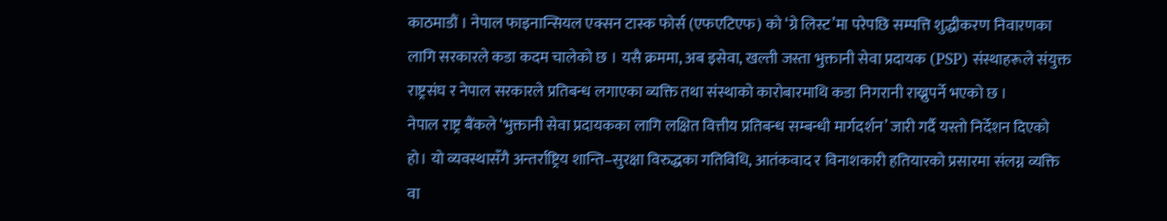काठमाडौं । नेपाल फाइनान्सियल एक्सन टास्क फोर्स (एफएटिएफ) को ‘ग्रे लिस्ट’मा परेपछि सम्पत्ति शुद्धीकरण निवारणका लागि सरकारले कडा कदम चालेको छ । यसै क्रममा, अब इसेवा, खल्ती जस्ता भुक्तानी सेवा प्रदायक (PSP) संस्थाहरूले संयुक्त राष्ट्रसंघ र नेपाल सरकारले प्रतिबन्ध लगाएका व्यक्ति तथा संस्थाको कारोबारमाथि कडा निगरानी राख्नुपर्ने भएको छ ।
नेपाल राष्ट्र बैंकले ‘भुक्तानी सेवा प्रदायकका लागि लक्षित वित्तीय प्रतिबन्ध सम्बन्धी मार्गदर्शन’ जारी गर्दै यस्तो निर्देशन दिएको हो। यो व्यवस्थासँगै अन्तर्राष्ट्रिय शान्ति–सुरक्षा विरुद्धका गतिविधि, आतंकवाद र विनाशकारी हतियारको प्रसारमा संलग्न व्यक्ति वा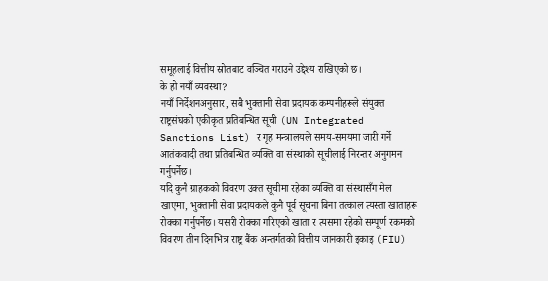समूहलाई वित्तीय स्रोतबाट वञ्चित गराउने उद्देश्य राखिएको छ।
के हो नयाँ व्यवस्था?
नयाँ निर्देशनअनुसार, सबै भुक्तानी सेवा प्रदायक कम्पनीहरूले संयुक्त राष्ट्रसंघको एकीकृत प्रतिबन्धित सूची (UN Integrated Sanctions List) र गृह मन्त्रालयले समय-समयमा जारी गर्ने आतंकवादी तथा प्रतिबन्धित व्यक्ति वा संस्थाको सूचीलाई निरन्तर अनुगमन गर्नुपर्नेछ।
यदि कुनै ग्राहकको विवरण उक्त सूचीमा रहेका व्यक्ति वा संस्थासँग मेल खाएमा, भुक्तानी सेवा प्रदायकले कुनै पूर्व सूचना बिना तत्काल त्यस्ता खाताहरू रोक्का गर्नुपर्नेछ। यसरी रोक्का गरिएको खाता र त्यसमा रहेको सम्पूर्ण रकमको विवरण तीन दिनभित्र राष्ट्र बैंक अन्तर्गतको वित्तीय जानकारी इकाइ (FIU)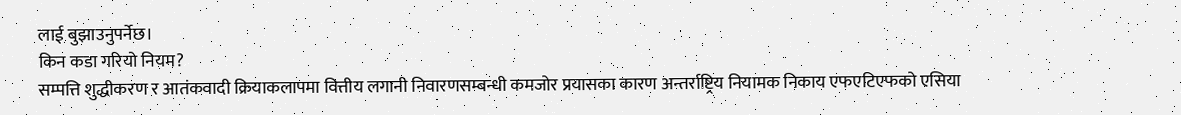लाई बुझाउनुपर्नेछ।
किन कडा गरियो नियम?
सम्पत्ति शुद्धीकरण र आतंकवादी क्रियाकलापमा वित्तीय लगानी निवारणसम्बन्धी कमजोर प्रयासका कारण अन्तर्राष्ट्रिय नियामक निकाय एफएटिएफको एसिया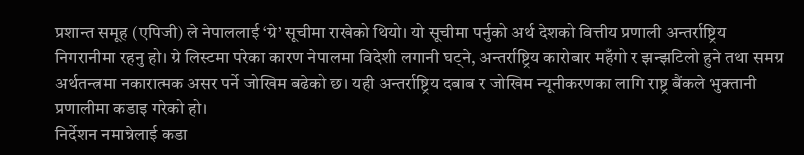प्रशान्त समूह (एपिजी) ले नेपाललाई ‘ग्रे’ सूचीमा राखेको थियो। यो सूचीमा पर्नुको अर्थ देशको वित्तीय प्रणाली अन्तर्राष्ट्रिय निगरानीमा रहनु हो। ग्रे लिस्टमा परेका कारण नेपालमा विदेशी लगानी घट्ने, अन्तर्राष्ट्रिय कारोबार महँगो र झन्झटिलो हुने तथा समग्र अर्थतन्त्रमा नकारात्मक असर पर्ने जोखिम बढेको छ। यही अन्तर्राष्ट्रिय दबाब र जोखिम न्यूनीकरणका लागि राष्ट्र बैंकले भुक्तानी प्रणालीमा कडाइ गरेको हो।
निर्देशन नमान्नेलाई कडा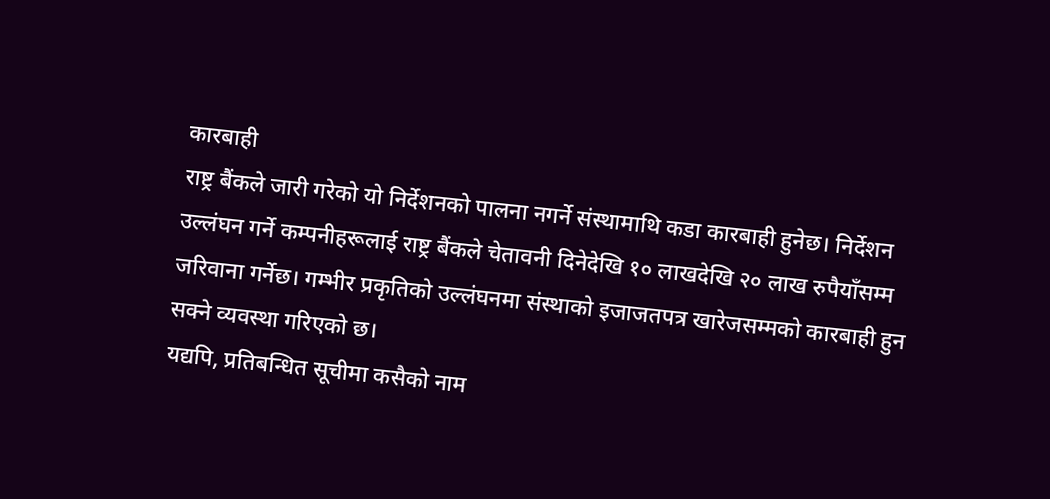कारबाही
राष्ट्र बैंकले जारी गरेको यो निर्देशनको पालना नगर्ने संस्थामाथि कडा कारबाही हुनेछ। निर्देशन उल्लंघन गर्ने कम्पनीहरूलाई राष्ट्र बैंकले चेतावनी दिनेदेखि १० लाखदेखि २० लाख रुपैयाँसम्म जरिवाना गर्नेछ। गम्भीर प्रकृतिको उल्लंघनमा संस्थाको इजाजतपत्र खारेजसम्मको कारबाही हुन सक्ने व्यवस्था गरिएको छ।
यद्यपि, प्रतिबन्धित सूचीमा कसैको नाम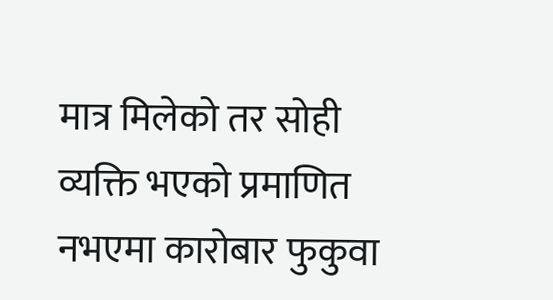मात्र मिलेको तर सोही व्यक्ति भएको प्रमाणित नभएमा कारोबार फुकुवा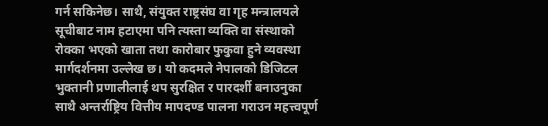गर्न सकिनेछ। साथै, संयुक्त राष्ट्रसंघ वा गृह मन्त्रालयले सूचीबाट नाम हटाएमा पनि त्यस्ता व्यक्ति वा संस्थाको रोक्का भएको खाता तथा कारोबार फुकुवा हुने व्यवस्था मार्गदर्शनमा उल्लेख छ। यो कदमले नेपालको डिजिटल भुक्तानी प्रणालीलाई थप सुरक्षित र पारदर्शी बनाउनुका साथै अन्तर्राष्ट्रिय वित्तीय मापदण्ड पालना गराउन महत्त्वपूर्ण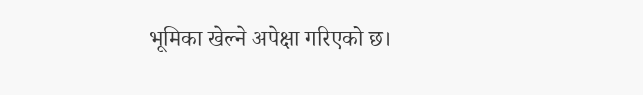भूमिका खेल्ने अपेक्षा गरिएको छ।